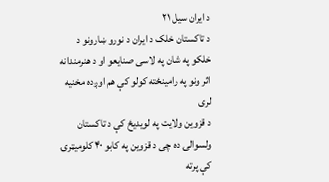د ایران سیل ۲۱
د تاکستان خلک د ایران د نورو ښارونو د خلکو په شان په لاسی صنایعو او د هنرمندانه اثر ونو په رامینځته کولو کې هم اوږده مخنیه لری
د قزوین ولایت په لویدیځ کې د تاکستان ولسوالۍ ده چی د قزوین په کابو ۴۰ کلومیټرۍ کې پرته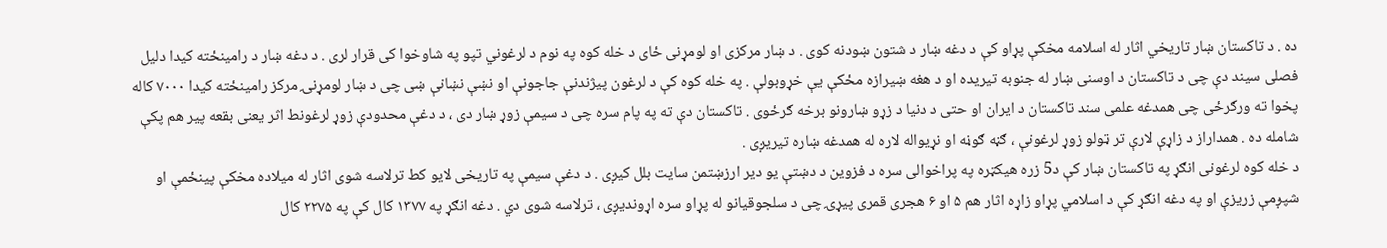ده . د تاکستان ښار تاریخي اثار له اسلامه مخکې پړاو کې د دغه ښار د شتون ښودنه کوی . د ښار مرکزی او لومړنی ځای د خله کوه په نوم د لرغوني تپو په شاوخوا کی قرار لری . د دغه ښار د رامینځته کیدا دلیل فصلی سیند دې چی د تاکستان د اوسنی ښار له جنوبه تیریده او د هغه ښیرازه مځکې یې خړوبولې . په خله کوه کې د لرغون پیژندنې جاجونې او نښې نښانې ښی چی د ښار لومړنۍ مرکز رامینځته کیدا ۷۰۰۰ کاله پخوا ته ورګرځی چی همدغه علمی سند تاکستان د ایران او حتی د دنیا د زړو ښارونو برخه ګرځوی . تاکستان دې ته په پام سره چی د سیمې زوړ ښار دی ، د دغې محدودې زوړ لرغونط اثر یعنی بقعه پیر هم پکې شامله ده . همداراز د زاړې لارې تر ټولو زوړ لرغونې ، ګڼه ګوڼه او نړیواله لاره له همدغه ښاره تیریږی .
د خله کوه لرغونی انګړ په تاکستان ښار کې د5 زره هیکټره په پراخوالی سره د فزوین د دښتې یو دیر ارزښتمن سایت بلل کیږی . د دغې سیمې په تاریخی لایو کط ترلاسه شوی اثار له میلاده مخکې پینځمې او شپږمې زریزې او په دغه انګړ کې د اسلامي پړاو زاړه اثار هم ۵ او ۶ هجری قمری پیړۍ چی د سلجوقیانو له پړاو سره اړوندیږی ، ترلاسه شوی دي . دغه انګړ په ۱۳۷۷ کال کې په ۲۲۷۵ کال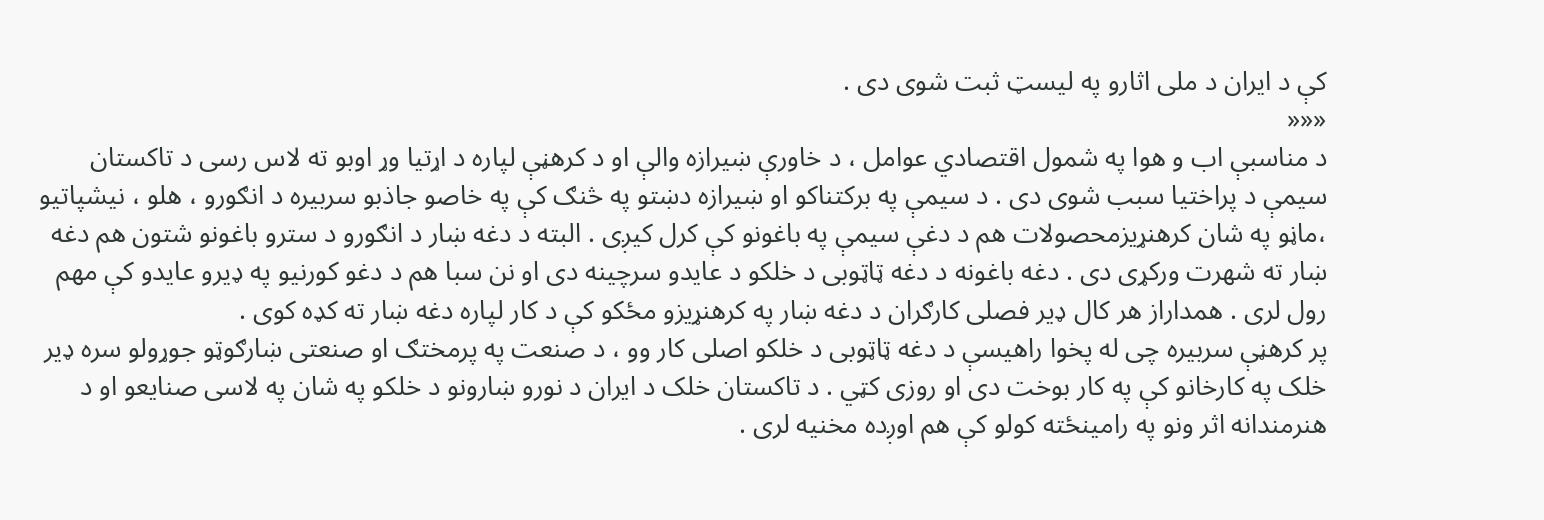کې د ایران د ملی اثارو په لیسټ ثبت شوی دی .
«««
د مناسبې اب و هوا په شمول اقتصادي عوامل ، د خاورې ښیرازه والې او د کرهڼې لپاره د اړتیا وړ اوبو ته لاس رسی د تاکستان سیمې د پراختیا سبب شوی دی . د سیمې په برکتناکو او ښیرازه دښتو په څنګ کې په خاصو جاذبو سربیره د انګورو ، هلو ، نیشپاتیو ،ماڼو په شان کرهنړیزمحصولات هم د دغې سیمې په باغونو کې کرل کیږی . البته د دغه ښار د انګورو د سترو باغونو شتون هم دغه ښار ته شهرت ورکړی دی . دغه باغونه د دغه ټاټوبی د خلکو د عایدو سرچینه دی او نن سبا هم د دغو کورنیو په ډیرو عایدو کې مهم رول لری . همداراز هر کال ډیر فصلی کارګران د دغه ښار په کرهنړیزو مځکو کې د کار لپاره دغه ښار ته کډه کوی .
پر کرهڼې سربیره چی له پخوا راهیسې د دغه ټاټوبی د خلکو اصلی کار وو ، د صنعت په پرمختګ او صنعتی ښارګوټو جوړولو سره ډیر خلک په کارخانو کې په کار بوخت دی او روزی کټي . د تاکستان خلک د ایران د نورو ښارونو د خلکو په شان په لاسی صنایعو او د هنرمندانه اثر ونو په رامینځته کولو کې هم اوږده مخنیه لری .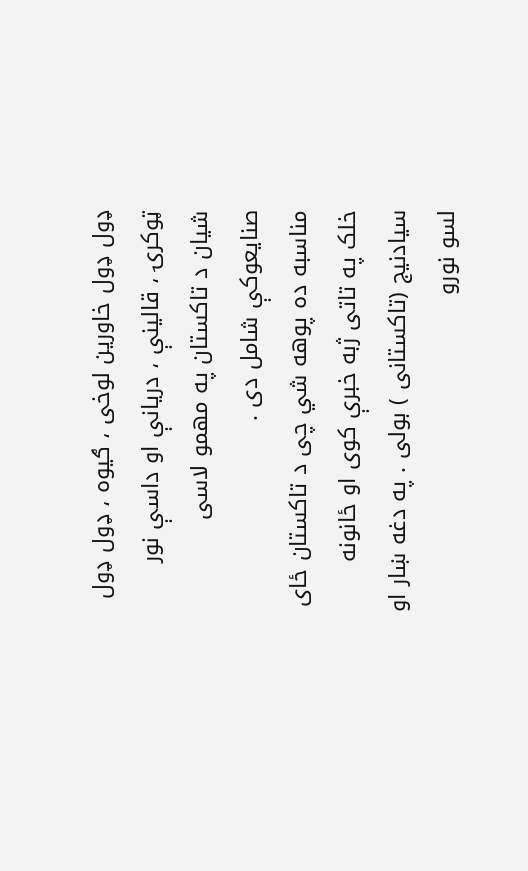ډول ډول خاورین لوخی ، ګیوه ، ډول ډول ټوکرۍ ، قالینې ، دریانې او داسې نور شیان د تاکستان په مهمو لاسی صنایعوکې شامل دی .
مناسبه ده پوهه شي چی د تاکستان ځای خلک په تاتی ژبه خبرې کوی او ځانونه سیادنیج (تاکستانی ) بولی . په دغه ښار او لسو نورو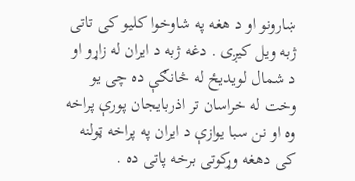ښارونو او د هغه په شاوخوا کلیو کی تاتی ژبه ویل کیږی . دغه ژبه د ایران له زاړو او د شمال لویدیځ له څانګې ده چی یو وخت له خراسان تر اذربایجان پورې پراخه وه او نن سبا یوازې د ایران په پراخه ټولنه کی دهغه وړکوتی برخه پاتی ده .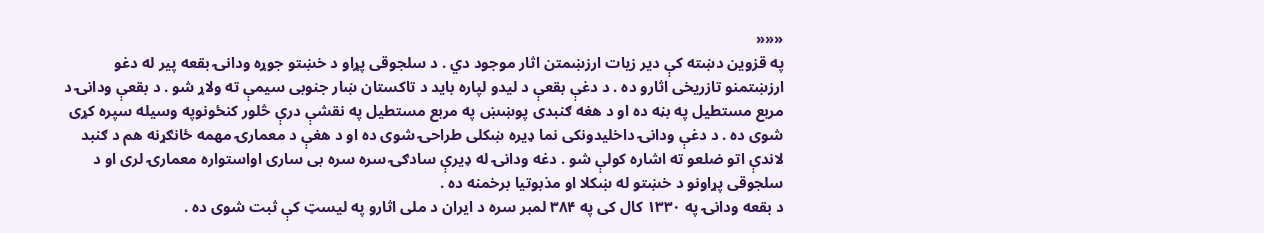«««
په قزوین دښته کې دیر زیات ارزښمتن اثار موجود دي . د سلجوقی پړاو د خښتو جوړه ودانۍ بقعه پیر له دغو ارزښتمنو تازریخی اثارو ده . د دغې بقعې د لیدو لپاره باید د تاکستان ښار جنوبی سیمې ته ولاړ شو . د بقعې ودانۍ د مربع مستطیل په بڼه ده او د هغه ګنبدی پوښښ په مربع مستطیل په نقشې درې څلور کنځونوپه وسیله سپره کړی شوی ده . د دغې ودانۍ داخلیدونکی نما ډیره ښکلی طراحۍ شوی ده او د هغې د معمارۍ مهمه ځانګړنه هم د ګنبد لاندې اتو ضلعو ته اشاره کولې شو . دغه ودانۍ له ډیرې سادګۍ سره سره بی ساری اواستواره معمارۍ لری او د سلجوقی پړاونو د خښتو له ښکلا او مذبوتیا برخمنه ده .
د بقعه ودانۍ په ۱۳۳۰ کال کی په ۳۸۴ لمبر سره د ایران د ملی اثارو په لیسټ کې ثبت شوی ده .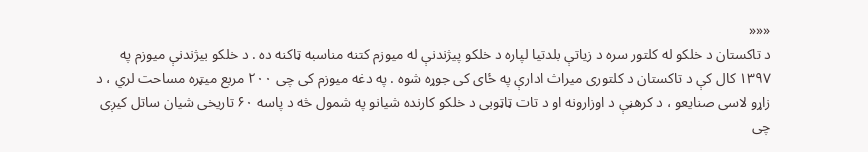«««
د تاکستان د خلکو له کلتور سره د زیاتې بلدتیا لپاره د خلکو پیژندنې له میوزم کتنه مناسبه ټاکنه ده . د خلکو بیژندنې میوزم په ۱۳۹۷ کال کې د تاکستان د کلتوری میراث ادارې په ځای کی جوړه شوه . په دغه میوزم کی چی ۲۰۰ مربع میټره مساحت لري ، د زاړو لاسی صنایعو ، د کرهڼې د اوزارونه او د تات ټاټوبی د خلکو کارنده شیانو په شمول څه د پاسه ۶۰ تاریخی شیان ساتل کیږی چی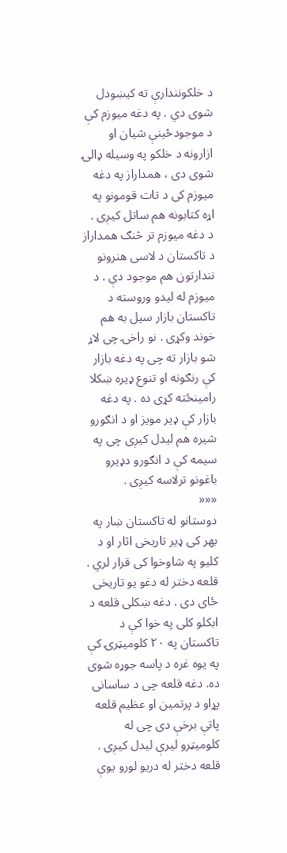د خلکونندارې ته کیښودل شوی دي . په دغه میوزم کې د موجودځینې شیان او ازارونه د خلکو په وسیله ډالۍ شوی دی ، همداراز په دغه میوزم کی د تات قومونو په اړه کتابونه هم ساتل کیږی . د دغه میوزم تر څنګ همداراز د تاکستان د لاسی هنرونو نندارتون هم موجود دې . د میوزم له لیدو وروسته د تاکستان بازار سیل به هم خوند وکړی . نو راخۍ چی لاړ شو بازار ته چی په دغه بازار کې رنګونه او تنوع ډیره ښکلا رامینځته کړی ده . په دغه بازار کې ډیر مویز او د انګورو شیره هم لیدل کیږی چی په سیمه کې د انګورو دډیرو باغونو ترلاسه کیږی .
«««
دوستانو له تاکستان ښار په بهر کی ډیر تاریخی اثار او د کلیو په شاوخوا کی قرار لري . قلعه دختر له دغو یو تاریخی ځای دی . دغه ښکلی قلعه د ابکلو کلی په خوا کې د تاکستان په ۲۰ کلومیټرۍ کې په یوه غره د پاسه جوړه شوی ده. دغه قلعه چی د ساسانی پړاو د پرتمین او عظیم قلعه پاتې برخې دی چی له کلومیټرو لیرې لیدل کیږی . قلعه دختر له دریو لورو یوې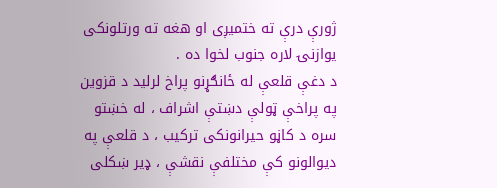ژورې درې ته ختمیږی او هغه ته ورتلونکی یوازنۍ لاره جنوب لخوا ده .
د دغې قلعې له ځانګړنو پراخ لرلید د قزوین په پراخې ټولې دښتې اشراف ، له خښتو سره د کاڼو حیرانونکی ترکیب ، د قلعې په دیوالونو کې مختلفې نقشې ، ډیر ښکلی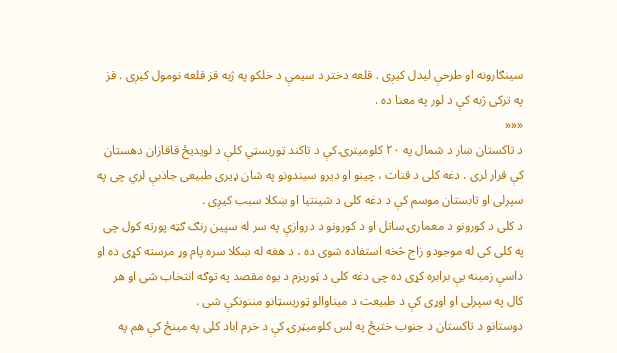سینګارونه او طرحې لیدل کیږی . قلعه دختر د سیمې د خلکو په ژبه قز قلعه نومول کیږی . قز په ترکی ژبه کې د لور په معنا ده .
«««
د تاکستان ښار د شمال په ۲۰ کلومیترۍ کې د تاکند ټوریسټي کلې د لویدیځ قاقازان دهستان کې قرار لری . دغه کلی د قنات ، چینو او دیرو سیندونو په شان ډیری طبیعی جاذبې لري چی په سپرلی او تابستان موسم کې د دغه کلی د شینتیا او ښکلا سبب کیږی .
د کلی د کورونو د معمارۍ ساتل او د کورونو د دروازې په سر له سپین رنګ ګټه پورته کول چی په کلی کی له موجودو زاج څخه استفاده شوی ده ، د هغه له ښکلا سره پام وړ مرسته کړی ده او داسې زمینه یې برابره کړی ده چی دغه کلی د ټوریزم د یوه مقصد په توګه انتخاب شی او هر کال په سپرلی او اوړی کې د طبیعت د میناوالو ټوریسټانو مننونکې شی .
دوستانو د تاکستان د جنوب ختیځ په لس کلومیټرۍ کې د خرم اباد کلی په مینځ کې هم په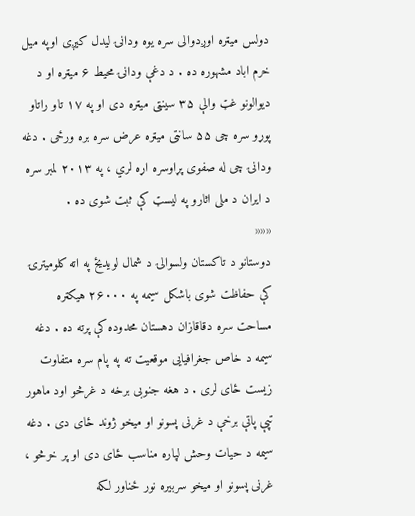دولس میټره اوږدوالی سره یوه ودانۍ لیدل کیږی اوپه میل خرم اباد مشهوره ده . د دغې ودانۍ محیط ۶ میټره او د دیوالونو غټ والې ۳۵ سینټی میټره دی او په ۱۷ تاو راتاو پوړو سره چی ۵۵ سانټی میټره عرض سره بره ورځی . دغه ودانۍ چی له صفوی پړاوسره اړه لري ، په ۲۰۱۳ لمبر سره د ایران د ملی اثارو په لیسټ کې ثبت شوی ده .
«««
دوستانو د تاکستان ولسوالۍ د شمال لویدیځ په اته کلومیترۍ کې حفاظت شوی باشکل سیمه په ۲۶۰۰۰ هیکټره مساحت سره دقاقازان دهستان محدوده کې پرته ده . دغه سیمه د خاص جغرافیایی موقعیت ته په پام سره متفاوت زیست ځای لری . د هغه جنوبی برخه د غرڅو اود ماهور تپې پاتې برخې د غرنی پسونو او میخو ژوند ځای دی . دغه سیمه د حیات وحش لپاره مناسب ځای دی او پر خرڅو ، غرنی پسونو او میخو سربیره نور ځناور لکه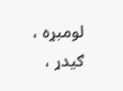لومبړه ، ګیدړ ،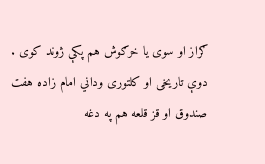ګراز او سوی یا خرګوش هم پکې ژوند کوی .
دوې تاریخی او کلتوری وداني امام زاده هفت صندوق او قز قلعه هم په دغه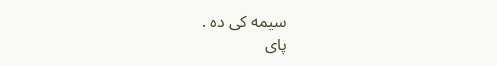سیمه کی ده .
پای